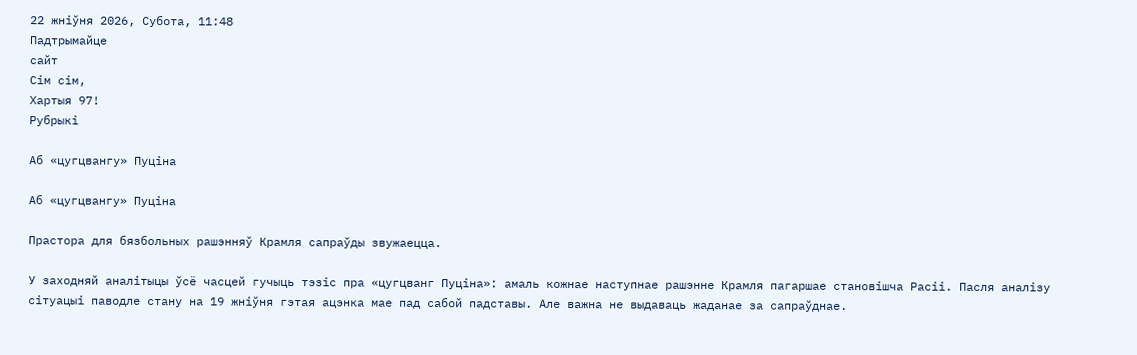22 жнiўня 2026, Субота, 11:48
Падтрымайце
сайт
Сім сім,
Хартыя 97!
Рубрыкі

Аб «цугцвангу» Пуціна

Аб «цугцвангу» Пуціна

Прастора для бязбольных рашэнняў Крамля сапраўды звужаецца.

У заходняй аналітыцы ўсё часцей гучыць тэзіс пра «цугцванг Пуціна»: амаль кожнае наступнае рашэнне Крамля пагаршае становішча Расіі. Пасля аналізу сітуацыі паводле стану на 19 жніўня гэтая ацэнка мае пад сабой падставы. Але важна не выдаваць жаданае за сапраўднае.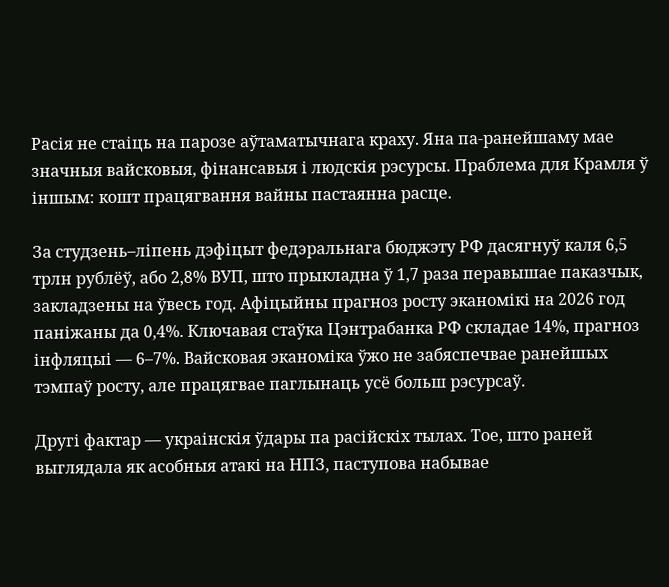Расія не стаіць на парозе аўтаматычнага краху. Яна па-ранейшаму мае значныя вайсковыя, фінансавыя і людскія рэсурсы. Праблема для Крамля ў іншым: кошт працягвання вайны пастаянна расце.

За студзень–ліпень дэфіцыт федэральнага бюджэту РФ дасягнуў каля 6,5 трлн рублёў, або 2,8% ВУП, што прыкладна ў 1,7 раза перавышае паказчык, закладзены на ўвесь год. Афіцыйны прагноз росту эканомікі на 2026 год паніжаны да 0,4%. Ключавая стаўка Цэнтрабанка РФ складае 14%, прагноз інфляцыі — 6–7%. Вайсковая эканоміка ўжо не забяспечвае ранейшых тэмпаў росту, але працягвае паглынаць усё больш рэсурсаў.

Другі фактар — украінскія ўдары па расійскіх тылах. Тое, што раней выглядала як асобныя атакі на НПЗ, паступова набывае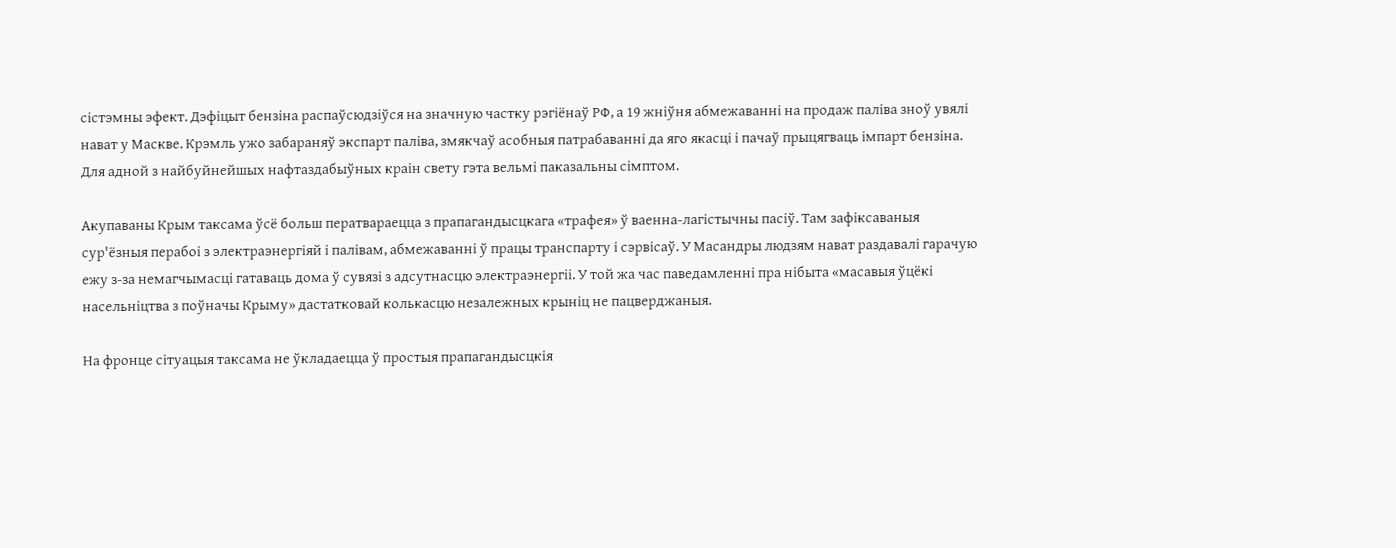сістэмны эфект. Дэфіцыт бензіна распаўсюдзіўся на значную частку рэгіёнаў РФ, а 19 жніўня абмежаванні на продаж паліва зноў увялі нават у Маскве. Крэмль ужо забараняў экспарт паліва, змякчаў асобныя патрабаванні да яго якасці і пачаў прыцягваць імпарт бензіна. Для адной з найбуйнейшых нафтаздабыўных краін свету гэта вельмі паказальны сімптом.

Акупаваны Крым таксама ўсё больш ператвараецца з прапагандысцкага «трафея» ў ваенна-лагістычны пасіў. Там зафіксаваныя сур'ёзныя перабоі з электраэнергіяй і палівам, абмежаванні ў працы транспарту і сэрвісаў. У Масандры людзям нават раздавалі гарачую ежу з-за немагчымасці гатаваць дома ў сувязі з адсутнасцю электраэнергіі. У той жа час паведамленні пра нібыта «масавыя ўцёкі насельніцтва з поўначы Крыму» дастатковай колькасцю незалежных крыніц не пацверджаныя.

На фронце сітуацыя таксама не ўкладаецца ў простыя прапагандысцкія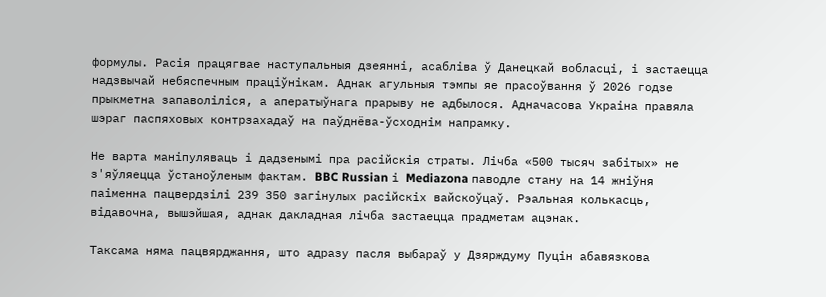формулы. Расія працягвае наступальныя дзеянні, асабліва ў Данецкай вобласці, і застаецца надзвычай небяспечным праціўнікам. Аднак агульныя тэмпы яе прасоўвання ў 2026 годзе прыкметна запаволіліся, а аператыўнага прарыву не адбылося. Адначасова Украіна правяла шэраг паспяховых контрзахадаў на паўднёва-ўсходнім напрамку.

Не варта маніпуляваць і дадзенымі пра расійскія страты. Лічба «500 тысяч забітых» не з'яўляецца ўстаноўленым фактам. BBC Russian і Mediazona паводле стану на 14 жніўня паіменна пацвердзілі 239 350 загінулых расійскіх вайскоўцаў. Рэальная колькасць, відавочна, вышэйшая, аднак дакладная лічба застаецца прадметам ацэнак.

Таксама няма пацвярджання, што адразу пасля выбараў у Дзярждуму Пуцін абавязкова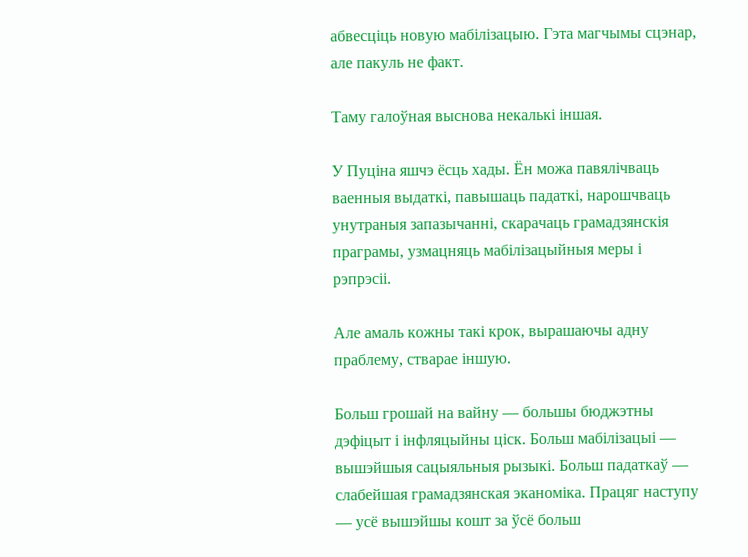абвесціць новую мабілізацыю. Гэта магчымы сцэнар, але пакуль не факт.

Таму галоўная выснова некалькі іншая.

У Пуціна яшчэ ёсць хады. Ён можа павялічваць ваенныя выдаткі, павышаць падаткі, нарошчваць унутраныя запазычанні, скарачаць грамадзянскія праграмы, узмацняць мабілізацыйныя меры і рэпрэсіі.

Але амаль кожны такі крок, вырашаючы адну праблему, стварае іншую.

Больш грошай на вайну — большы бюджэтны дэфіцыт і інфляцыйны ціск. Больш мабілізацыі — вышэйшыя сацыяльныя рызыкі. Больш падаткаў — слабейшая грамадзянская эканоміка. Працяг наступу — усё вышэйшы кошт за ўсё больш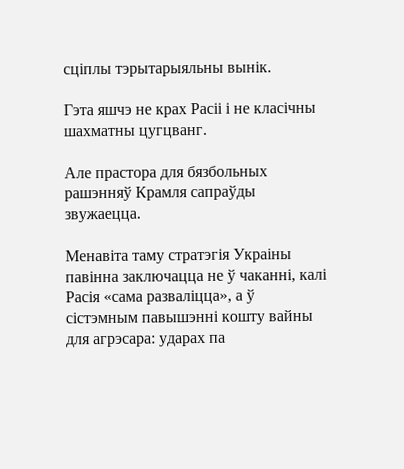сціплы тэрытарыяльны вынік.

Гэта яшчэ не крах Расіі і не класічны шахматны цугцванг.

Але прастора для бязбольных рашэнняў Крамля сапраўды звужаецца.

Менавіта таму стратэгія Украіны павінна заключацца не ў чаканні, калі Расія «сама разваліцца», а ў сістэмным павышэнні кошту вайны для агрэсара: ударах па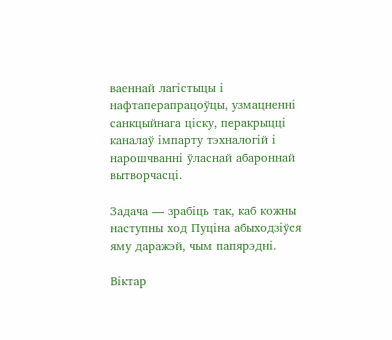ваеннай лагістыцы і нафтаперапрацоўцы, узмацненні санкцыйнага ціску, перакрыцці каналаў імпарту тэхналогій і нарошчванні ўласнай абароннай вытворчасці.

Задача — зрабіць так, каб кожны наступны ход Пуціна абыходзіўся яму даражэй, чым папярэдні.

Віктар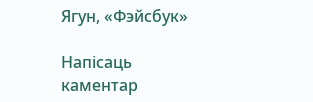Ягун, «Фэйсбук»

Напісаць каментар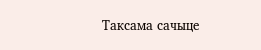Таксама сачыце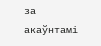за акаўнтамі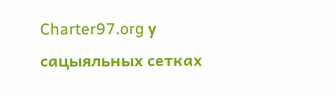Charter97.org у сацыяльных сетках